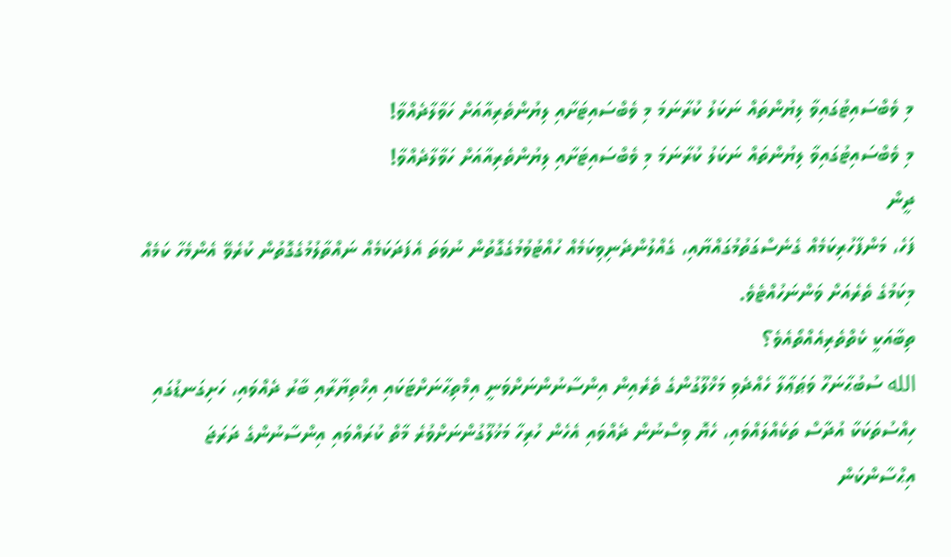މި ވެބްސައިޓުގައިވާ ލިޔުންތައް ނަކަލު ކުރާނަމަ މި ވެބްސައިޓަށާއި ލިޔުންތެރިއާއަށް ހަވާލާދެއްވާ!
މި ވެބްސައިޓުގައިވާ ލިޔުންތައް ނަކަލު ކުރާނަމަ މި ވެބްސައިޓަށާއި ލިޔުންތެރިއާއަށް ހަވާލާދެއްވާ!
ދީން
ފަހެ، މަންފާހުރިކަމެއް ގެނެސްގަތުމުގައްޔާއި، ގެއްލުންދެނިވިކަމެއް ހުއްޓުވުމުގެގޮތުން ނުވަތަ އެފަދަކަމެއް ނައްތާލުމުގެގޮތުން ކުރެވޭ އެންމެހާ ކަމެއް މިކަމުގެ ތެރެއަށް ވަންނަހުއްޓެވެ.
ތިބާއަކީ ކެތްތެރިއެއްތޯއެވެ؟
الله ސުބުޙާނަހޫ ވަޠަޢާލާ ހެއްދެވި މަޚްލޫގުންގެ ތެރެއިން އިންސާނުންނަށްވަނީ އިމްތިޙާނަށްޓަކައި އިޚްތިޔާރާއި ބާރު ދެއްވައި، ހަށިގަނޑުގައި ހިއްސުތަކަކާ އުދާސް ތަކެއްލައްވައި، ހެޔޮ ވިސްނުން ދެއްވައި އެހެން ހުރިހާ މަޚުލޫގުންނަށްވުރެ މާތް ކުރައްވައި އިންސާނުންގެ ދަރަޖަ
އިޙްސާންކަން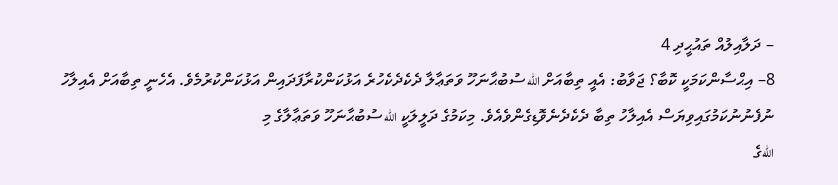– ދަލާއިލުއް ތައުޙީދި 4
8– އިޙްސާންކަމަކީ ކޮބާ؟ ޖަވާބު: އެއީ ތިބާއަށް الله ސުބުޙާނަހޫ ވަތަޢާލާ ދެކެދެކެހުރެ އަޅުކަންކުރާފަދައިން އަޅުކަންކުރުމެވެ. އެހެނީ ތިބާއަށް އެއިލާހު ނުފެނުނުކަމުގައިވިޔަސް އެއިލާހު ތިބާ ދެކެދެނެވޮޑިގެންވެއެވެ. މިކަމުގެ ދަލީލަކީ الله ސުބުޙާނަހޫ ވަތަޢާލާގެ މި
اللهގެ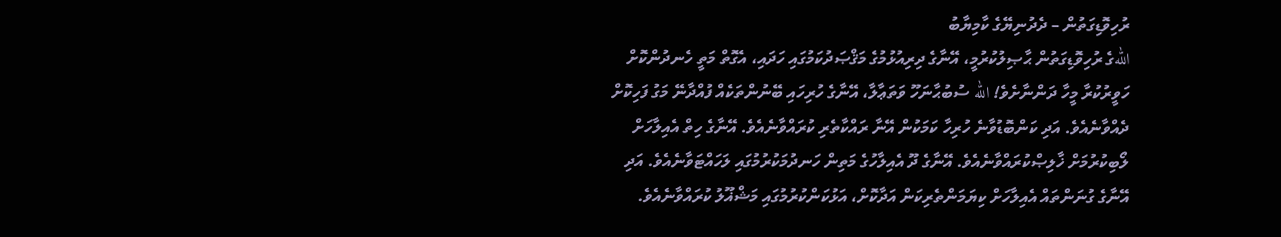ރުހިވޮޑިގަތުން – ދެދުނިޔޭގެ ކާމިޔާބު
اللهގެ ރުހިވޮޑިގަތުން ޙާޞިލުކުރުމީ، އޭނާގެ ދިރިއުޅުމުގެ މަޤްޞަދުކަމުގައި ހަދައި، އެގޮތް މަތީ ހެނދުންކޮށް ހަވީރުކުރާ މީހާ ދަންނާށެވެ! الله ސުބުޙާނަހޫ ވަތަޢާލާ، އޭނާގެ ހުރިހައި ބޭނުންތަކެއް ފުއްދާނޭ މަގު ފަހިކޮށް ދެއްވާނެއެވެ. އަދި ކަންބޮޑުވާނެ ހުރިހާ ކަމަކުން އޭނާ ރައްކާތެރި ކުރައްވާނެއެވެ. އޭނާގެ ހިތް އެއިލާހަށް ލޯބިކުރުމަށް ޚާލިޞްކުރައްވާނެއެވެ. އޭނާގެ ދޫ އެއިލާހުގެ މަތިން ހަނދުމަކުރުމުގައި ލަހައްޓަވާނެއެވެ. އަދި އޭނާގެ ގުނަންތައް އެއިލާހަށް ކިޔަމަންތެރިކަން އަދާކޮށް، އަޅުކަންކުރުމުގައި މަޝްޣޫލު ކުރައްވާނެއެވެ.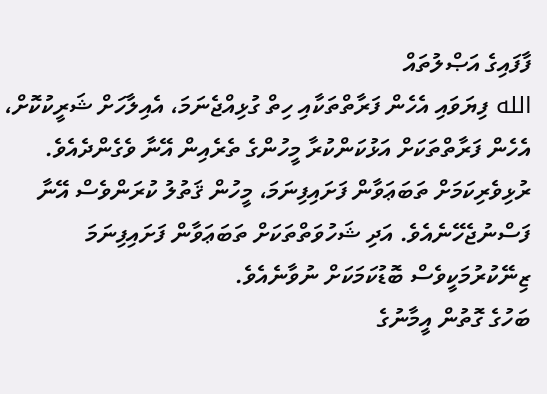ފާފައިގެ އަޞްލުތައް
الله ފިޔަވައި އެހެން ފަރާތްތަކާއި ހިތް ގުޅިއްޖެނަމަ، އެއިލާހަށް ޝަރީކުކޮށް، އެހެން ފަރާތްތަކަށް އަޅުކަންކުރާ މީހުންގެ ތެރެއިން އޭނާ ވެގެންދެއެވެ. ރުޅިވެރިކަމަށް ތަބަޢަވާން ފަށައިފިނަމަ، މީހުން ޤަތުލު ކުރަންވެސް އޭނާ ފަސްނުޖެހޭނެއެވެ. އަދި ޝަހުވަތްތަކަށް ތަބަޢަވާން ފަށައިފިނަމަ ޒިނޭކުރުމަކީވެސް ބޮޑުކަމަކަށް ނުވާނެއެވެ.
ބަހުގެ ގޮތުން އީމާނުގެ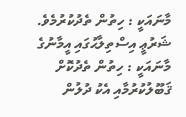މާނައަކީ : ހިތުން ތެދުކުރުމެވެ. ޝަރުޢީ އިސްތިލާޙުގައި އީމާނުގެ މާނައަކީ : ހިތުން ތެދުކޮށް ޤަބޫލުކުރުމާއި އެކު ދުލުން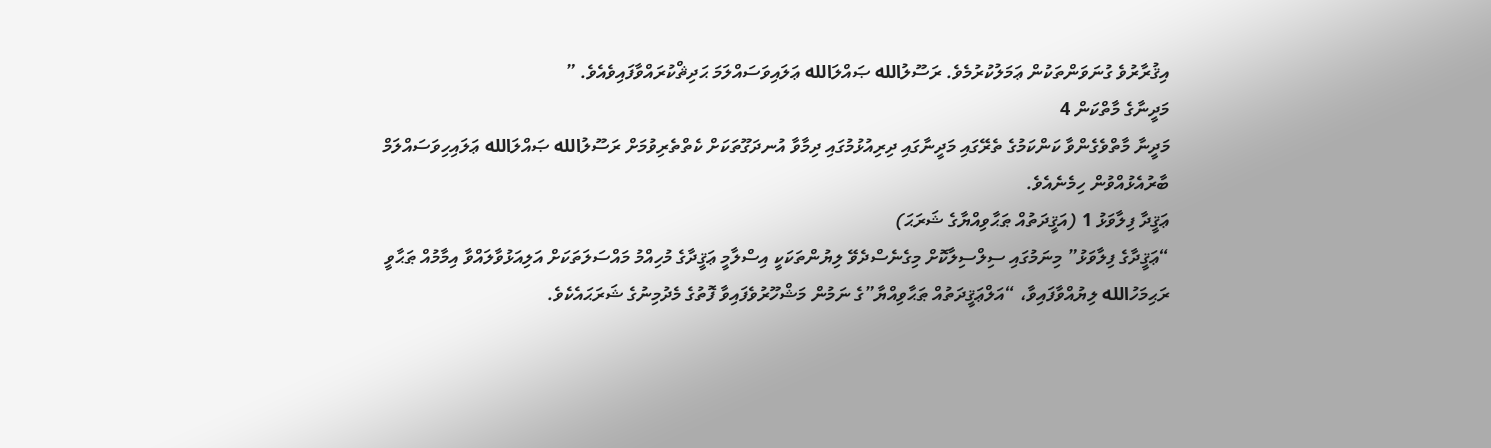އިޤުރާރުވެ ގުނަވަންތަކުން ޢަމަލުކުރުމެވެ. ރަސޫލުالله ޞައްލަالله ޢަލައިވަސައްލަމަ ޙަދިޘްކުރައްވާފައިވެއެވެ. ”
މަދީނާގެ މާތްކަން 4
މަދީނާ މާތްވެގެންވާ ކަންކަމުގެ ތެރޭގައި މަދީނާގައި ދިރިއުޅުމުގައި ދިމާވާ އުނދަގޫތަކަށް ކެތްތެރިވުމަށް ރަސޫލުالله ޞައްލަالله ޢަލައިހިވަސައްލަމް ބާރުއެޅުއްވުން ހިމެނެއެވެ.
ޢަޤީދާ ފިލާވަޅު 1 (އަޤީދަތުއް ޠަޙާވިއްޔާގެ ޝަރަޙަ)
“ޢަޤީދާގެ ފިލާވަޅު” މިނަމުގައި ސިލްސިލާކޮށް މިގެނެސްދެވޭ ލިޔުންތަކަކީ އިސްލާމީ ޢަޤީދާގެ މުހިއްމު މައްސަލަތަކަށް އަލިއަޅުވާލައްވާ އިމާމުއް ޠަޙާވީ ރަޙިމަހުالله ލިޔުއްވާފައިވާ، “އަލްޢަޤީދަތުއް ޠަޙާވިއްޔާ”ގެ ނަމުން މަޝްހޫރުވެފައިވާ ފޮތުގެ މެދުމިނުގެ ޝަރަޙައެކެވެ.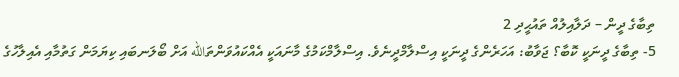ތިބާގެ ދީން – ދަލާއިލުއް ތައުޙީދި 2
5- ތިބާގެ ދީނަކީ ކޮބާ؟ ޖަވާބު: އަހަރެންގެ ދީނަކީ އިސްލާމްދީނެވެ. އިސްލާމްކަމުގެ މާނައަކީ އެއްކައުވަންތަالله އަށް ބޯލަނބައި ކިޔަމަން ގަތުމާއި އެއިލާހުގެ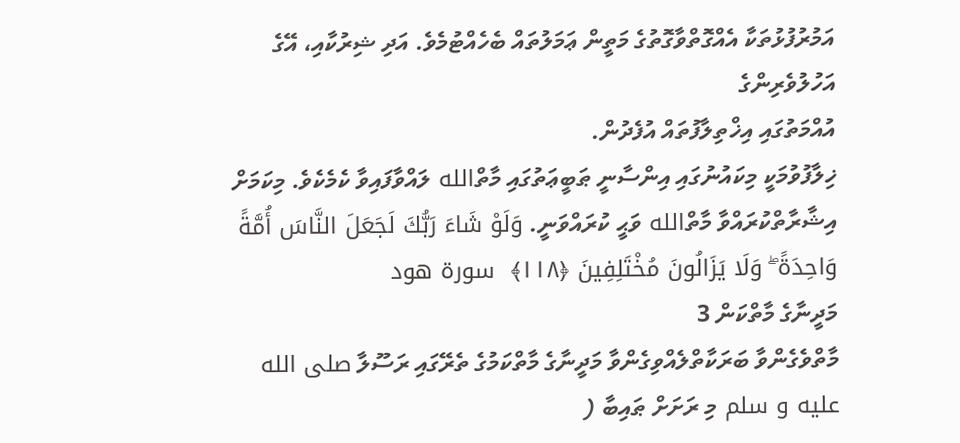އަމުރުފުޅުތަކާ އެއްގޮތްވާގޮތުގެ މަތީން ޢަމަލުތައް ބެހެއްޓުމެވެ. އަދި ޝިރުކާއި، އޭގެ އަހުލުވެރިންގެ
އުއްމަތުގައި އިޚްތިލާފުތައް އުފެދުން.
ޚިލާފުވުމަކީ މިކައުނުގައި އިންސާނީ ޠަބީޢަތުގައި މާތްالله ލައްވާފައިވާ ކެމެކެވެ. މިކަމަށް އިޝާރާތްކުރައްވާ މާތްالله ވަޙީ ކުރައްވަނީ. وَلَوْ شَاءَ رَ‌بُّكَ لَجَعَلَ النَّاسَ أُمَّةً وَاحِدَةً ۖ وَلَا يَزَالُونَ مُخْتَلِفِينَ ﴿١١٨﴾  سورة هود
މަދީނާގެ މާތްކަން 3
މާތްވެގެންވާ ބަރަކާތްލެއްވިގެންވާ މަދީނާގެ މާތްކަމުގެ ތެރޭގައި ރަސޫލާ صلى الله عليه و سلم މި ރަށަށް ޠައިބާ (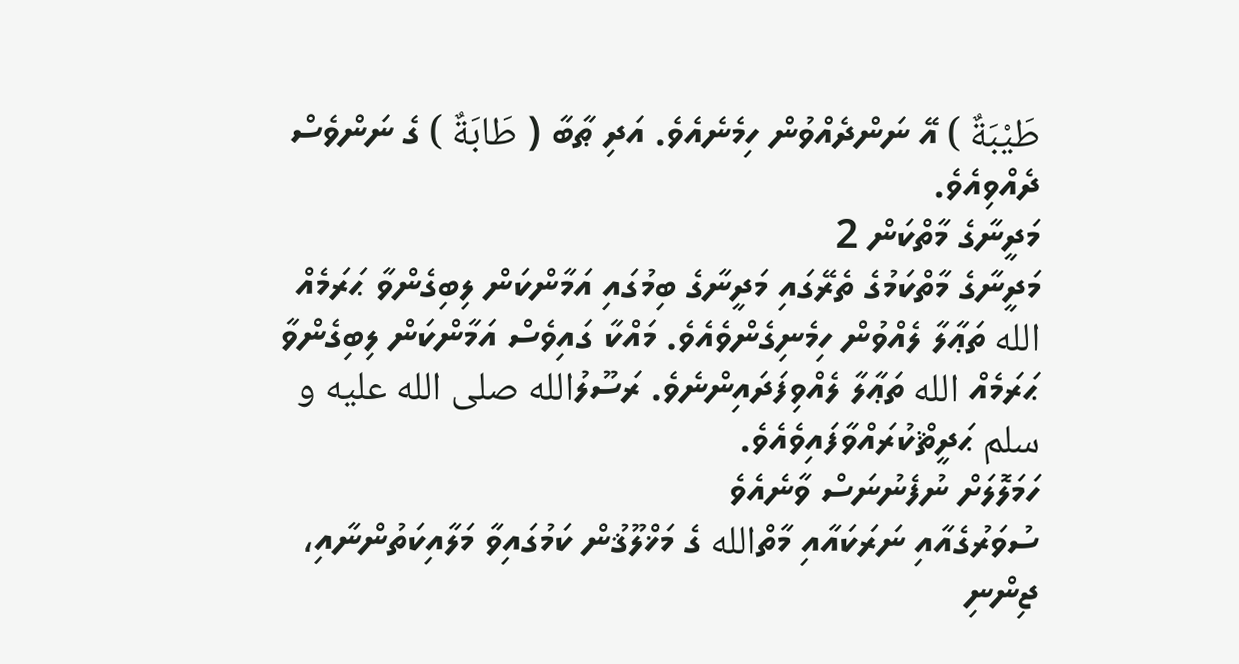طَيْبَةٌ ) އޭ ނަންދެއްވުން ހިމެނެއެވެ. އަދި ޠާބާ ( طَابَةٌ ) ގެ ނަންވެސް ދެއްވިއެވެ.
މަދީނާގެ މާތްކަން 2
މަދީނާގެ މާތްކަމުގެ ތެރޭގައި މަދީނާގެ ބިމުގައި އަމާންކަން ލިބިގެންވާ ޙަރަމެއް الله ތަޢާލާ ލެއްވުން ހިމެނިގެންވެއެވެ. މައްކާ ގައިވެސް އަމާންކަން ލިބިގެންވާ ޙަރަމެއް الله ތަޢާލާ ލެއްވިފަދައިންނެވެ. ރަސޫލުالله صلى الله عليه و سلم ޙަދީޘްކުރައްވާފައިވެއެވެ.
ހަމަލޮލަށް ނުފެނުނަސް ވާނެއެވެ
ސުވަރުގެއާއި ނަރަކައާއި މާތްالله ގެ މަޚްލޫޤުން ކަމުގައިވާ މަލާއިކަތުންނާއި، ޖިންނި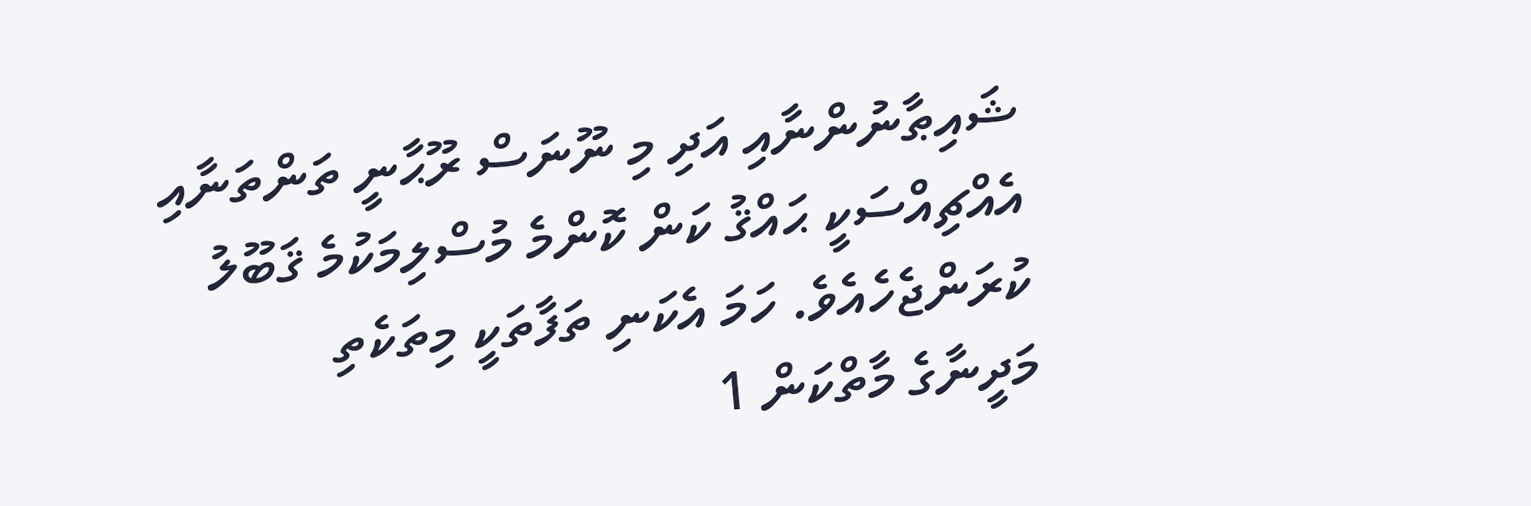ޝައިޠާނުންނާއި އަދި މި ނޫނަސް ރޫޙާނީ ތަންތަނާއި އެއްޗިއްސަކީ ޙައްޤު ކަން ކޮންމެ މުސްލިމަކުމެ ޤަބޫލު ކުރަންޖެހެއެވެ. ހަމަ އެކަނި ތަފާތަކީ މިތަކެތި
މަދީނާގެ މާތްކަން 1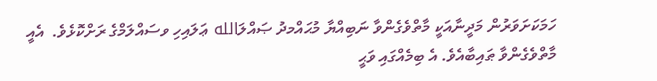ހަމަކަށަވަރުން މަދީނާއަކީ މާތްވެގެންވާ ނަބިއްޔާ މުޙައްމދު ޞައްލަالله ޢަލައިހި ވސައްލަމްގެ ރަށްކޮޅެވެ.  އެއީ މާތްވެގެންވާ ޠައިބާއެވެ. އެ ބިމެއްގައި ވަޙީ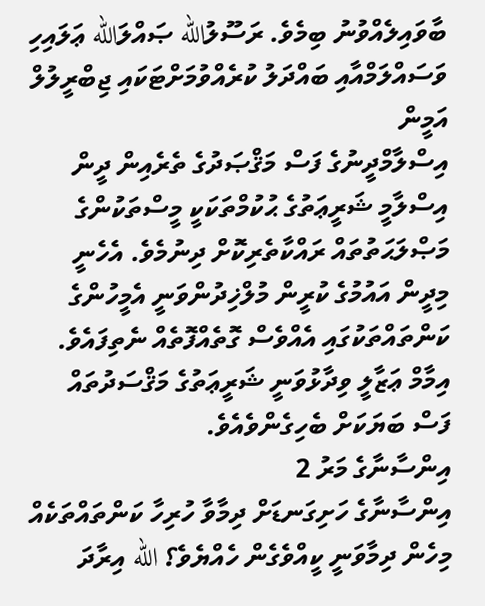ބާވައިލެއްވުނު ބިމެވެ. ރަސޫލުالله ޞައްލަالله ޢަލައިހި ވަސައްލަމްއާއި ބައްދަލު ކުރެއްވުމަށްޓަކައި ޖިބްރީލުލް އަމީން
އިސްލާމްދީނުގެ ފަސް މަޤްޞަދުގެ ތެރެއިން ދީން
އިސްލާމީ ޝަރީޢަތުގެ ޙުކުމްތަކަކީ މީސްތަކުންގެ މަޞްލަޙަތުތައް ރައްކާތެރިކޮށް ދިނުމެވެ. އެހެނީ މިދީން އައުމުގެ ކުރީން މުލްޚިދުންވަނީ އެމީހުންގެ ކަންތައްތަކުގައި އެއްވެސް ގޮތެއްފޮތެއް ނެތިފައެވެ. އިމާމް ޢަޒާލީ ވިދާޅުވަނީ ޝަރީޢަތުގެ މަޤްސަދުތައް ފަސް ބަޔަކަށް ބެހިގެންވެއެވެ.
އިންސާނާގެ މަރު 2
އިންސާނާގެ ހަށިގަނޑަށް ދިމާވާ ހުރިހާ ކަންތައްތަކެއް މިހެން ދިމާވަނީ ކީއްވެގެން ހެއްޔެވެ؟ الله އިރާދަ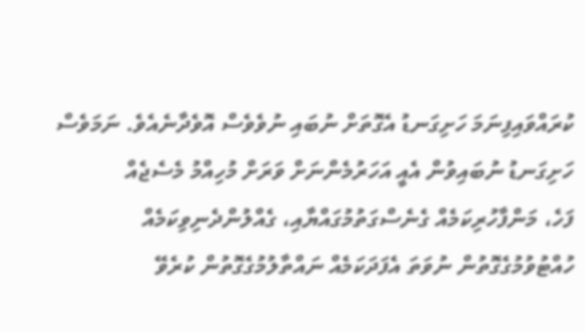ކުރައްވައިފިނަމަ ހަށިގަނޑު އެގޮތަށް ނުބައި ނުވެވެސް އޮވެދާނެއެވެ. ނަމަވެސް ހަށިގަނޑު ނުބައިވުން އެއީ އަހަރުމެންނަށް ވަރަށް މުހިއްމު މެސެޖެއް
ފަހެ، މަންފާހުރިކަމެއް ގެނެސްގަތުމުގައްޔާއި، ގެއްލުންދެނިވިކަމެއް ހުއްޓުވުމުގެގޮތުން ނުވަތަ އެފަދަކަމެއް ނައްތާލުމުގެގޮތުން ކުރެވޭ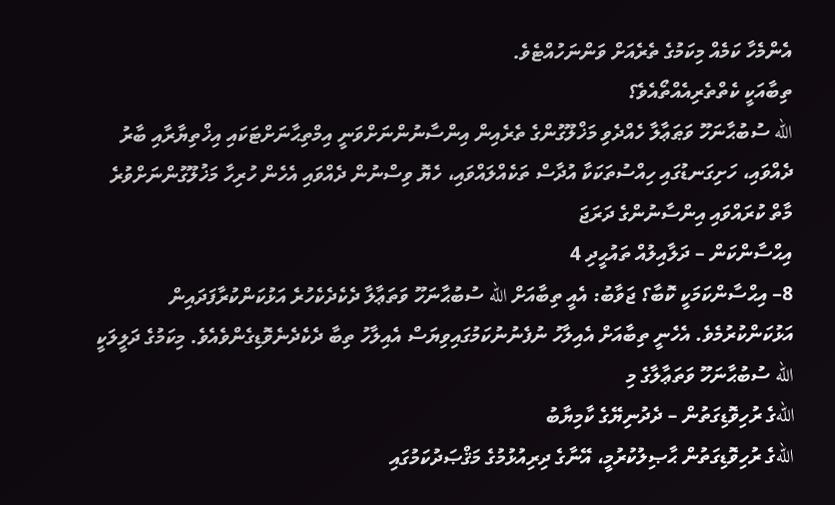އެންމެހާ ކަމެއް މިކަމުގެ ތެރެއަށް ވަންނަހުއްޓެވެ.
ތިބާއަކީ ކެތްތެރިއެއްތޯއެވެ؟
الله ސުބުޙާނަހޫ ވަޠަޢާލާ ހެއްދެވި މަޚްލޫގުންގެ ތެރެއިން އިންސާނުންނަށްވަނީ އިމްތިޙާނަށްޓަކައި އިޚްތިޔާރާއި ބާރު ދެއްވައި، ހަށިގަނޑުގައި ހިއްސުތަކަކާ އުދާސް ތަކެއްލައްވައި، ހެޔޮ ވިސްނުން ދެއްވައި އެހެން ހުރިހާ މަޚުލޫގުންނަށްވުރެ މާތް ކުރައްވައި އިންސާނުންގެ ދަރަޖަ
އިޙްސާންކަން – ދަލާއިލުއް ތައުޙީދި 4
8– އިޙްސާންކަމަކީ ކޮބާ؟ ޖަވާބު: އެއީ ތިބާއަށް الله ސުބުޙާނަހޫ ވަތަޢާލާ ދެކެދެކެހުރެ އަޅުކަންކުރާފަދައިން އަޅުކަންކުރުމެވެ. އެހެނީ ތިބާއަށް އެއިލާހު ނުފެނުނުކަމުގައިވިޔަސް އެއިލާހު ތިބާ ދެކެދެނެވޮޑިގެންވެއެވެ. މިކަމުގެ ދަލީލަކީ الله ސުބުޙާނަހޫ ވަތަޢާލާގެ މި
اللهގެ ރުހިވޮޑިގަތުން – ދެދުނިޔޭގެ ކާމިޔާބު
اللهގެ ރުހިވޮޑިގަތުން ޙާޞިލުކުރުމީ، އޭނާގެ ދިރިއުޅުމުގެ މަޤްޞަދުކަމުގައި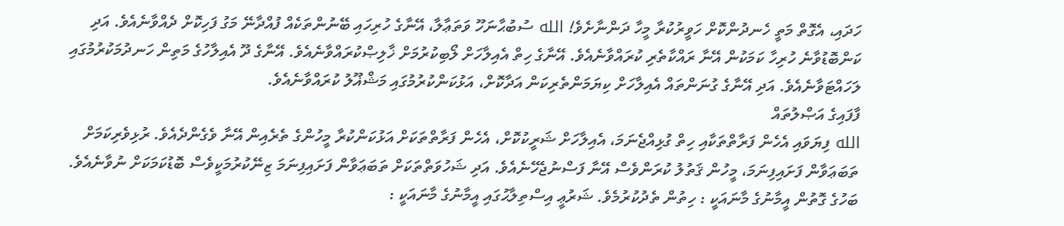ހަދައި، އެގޮތް މަތީ ހެނދުންކޮށް ހަވީރުކުރާ މީހާ ދަންނާށެވެ! الله ސުބުޙާނަހޫ ވަތަޢާލާ، އޭނާގެ ހުރިހައި ބޭނުންތަކެއް ފުއްދާނޭ މަގު ފަހިކޮށް ދެއްވާނެއެވެ. އަދި ކަންބޮޑުވާނެ ހުރިހާ ކަމަކުން އޭނާ ރައްކާތެރި ކުރައްވާނެއެވެ. އޭނާގެ ހިތް އެއިލާހަށް ލޯބިކުރުމަށް ޚާލިޞްކުރައްވާނެއެވެ. އޭނާގެ ދޫ އެއިލާހުގެ މަތިން ހަނދުމަކުރުމުގައި ލަހައްޓަވާނެއެވެ. އަދި އޭނާގެ ގުނަންތައް އެއިލާހަށް ކިޔަމަންތެރިކަން އަދާކޮށް، އަޅުކަންކުރުމުގައި މަޝްޣޫލު ކުރައްވާނެއެވެ.
ފާފައިގެ އަޞްލުތައް
الله ފިޔަވައި އެހެން ފަރާތްތަކާއި ހިތް ގުޅިއްޖެނަމަ، އެއިލާހަށް ޝަރީކުކޮށް، އެހެން ފަރާތްތަކަށް އަޅުކަންކުރާ މީހުންގެ ތެރެއިން އޭނާ ވެގެންދެއެވެ. ރުޅިވެރިކަމަށް ތަބަޢަވާން ފަށައިފިނަމަ، މީހުން ޤަތުލު ކުރަންވެސް އޭނާ ފަސްނުޖެހޭނެއެވެ. އަދި ޝަހުވަތްތަކަށް ތަބަޢަވާން ފަށައިފިނަމަ ޒިނޭކުރުމަކީވެސް ބޮޑުކަމަކަށް ނުވާނެއެވެ.
ބަހުގެ ގޮތުން އީމާނުގެ މާނައަކީ : ހިތުން ތެދުކުރުމެވެ. ޝަރުޢީ އިސްތިލާޙުގައި އީމާނުގެ މާނައަކީ :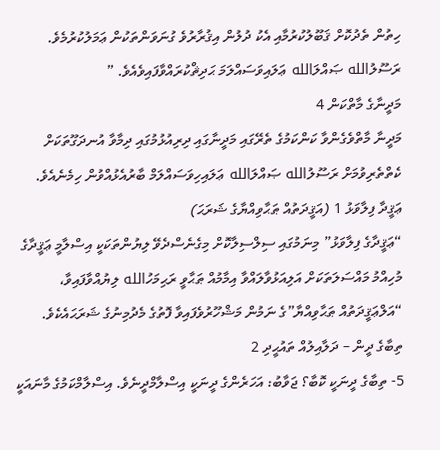ހިތުން ތެދުކޮށް ޤަބޫލުކުރުމާއި އެކު ދުލުން އިޤުރާރުވެ ގުނަވަންތަކުން ޢަމަލުކުރުމެވެ. ރަސޫލުالله ޞައްލަالله ޢަލައިވަސައްލަމަ ޙަދިޘްކުރައްވާފައިވެއެވެ. ”
މަދީނާގެ މާތްކަން 4
މަދީނާ މާތްވެގެންވާ ކަންކަމުގެ ތެރޭގައި މަދީނާގައި ދިރިއުޅުމުގައި ދިމާވާ އުނދަގޫތަކަށް ކެތްތެރިވުމަށް ރަސޫލުالله ޞައްލަالله ޢަލައިހިވަސައްލަމް ބާރުއެޅުއްވުން ހިމެނެއެވެ.
ޢަޤީދާ ފިލާވަޅު 1 (އަޤީދަތުއް ޠަޙާވިއްޔާގެ ޝަރަޙަ)
“ޢަޤީދާގެ ފިލާވަޅު” މިނަމުގައި ސިލްސިލާކޮށް މިގެނެސްދެވޭ ލިޔުންތަކަކީ އިސްލާމީ ޢަޤީދާގެ މުހިއްމު މައްސަލަތަކަށް އަލިއަޅުވާލައްވާ އިމާމުއް ޠަޙާވީ ރަޙިމަހުالله ލިޔުއްވާފައިވާ، “އަލްޢަޤީދަތުއް ޠަޙާވިއްޔާ”ގެ ނަމުން މަޝްހޫރުވެފައިވާ ފޮތުގެ މެދުމިނުގެ ޝަރަޙައެކެވެ.
ތިބާގެ ދީން – ދަލާއިލުއް ތައުޙީދި 2
5- ތިބާގެ ދީނަކީ ކޮބާ؟ ޖަވާބު: އަހަރެންގެ ދީނަކީ އިސްލާމްދީނެވެ. އިސްލާމްކަމުގެ މާނައަކީ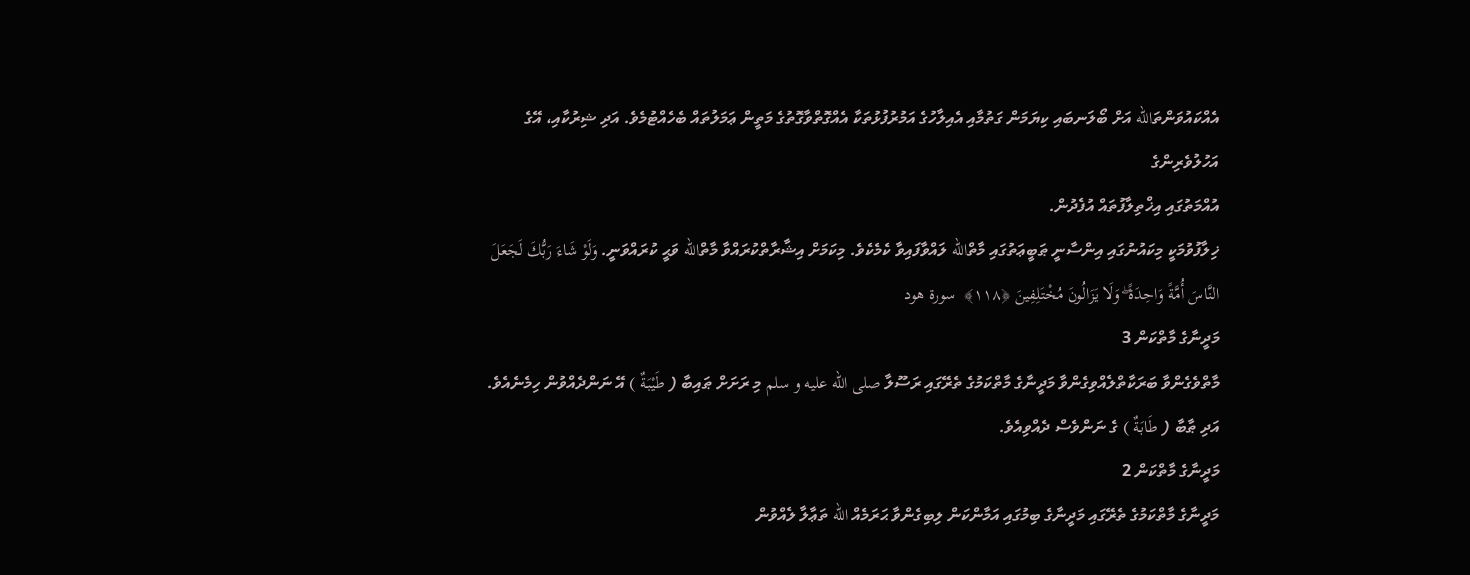އެއްކައުވަންތަالله އަށް ބޯލަނބައި ކިޔަމަން ގަތުމާއި އެއިލާހުގެ އަމުރުފުޅުތަކާ އެއްގޮތްވާގޮތުގެ މަތީން ޢަމަލުތައް ބެހެއްޓުމެވެ. އަދި ޝިރުކާއި، އޭގެ އަހުލުވެރިންގެ
އުއްމަތުގައި އިޚްތިލާފުތައް އުފެދުން.
ޚިލާފުވުމަކީ މިކައުނުގައި އިންސާނީ ޠަބީޢަތުގައި މާތްالله ލައްވާފައިވާ ކެމެކެވެ. މިކަމަށް އިޝާރާތްކުރައްވާ މާތްالله ވަޙީ ކުރައްވަނީ. وَلَوْ شَاءَ رَ‌بُّكَ لَجَعَلَ النَّاسَ أُمَّةً وَاحِدَةً ۖ وَلَا يَزَالُونَ مُخْتَلِفِينَ ﴿١١٨﴾  سورة هود
މަދީނާގެ މާތްކަން 3
މާތްވެގެންވާ ބަރަކާތްލެއްވިގެންވާ މަދީނާގެ މާތްކަމުގެ ތެރޭގައި ރަސޫލާ صلى الله عليه و سلم މި ރަށަށް ޠައިބާ ( طَيْبَةٌ ) އޭ ނަންދެއްވުން ހިމެނެއެވެ. އަދި ޠާބާ ( طَابَةٌ ) ގެ ނަންވެސް ދެއްވިއެވެ.
މަދީނާގެ މާތްކަން 2
މަދީނާގެ މާތްކަމުގެ ތެރޭގައި މަދީނާގެ ބިމުގައި އަމާންކަން ލިބިގެންވާ ޙަރަމެއް الله ތަޢާލާ ލެއްވުން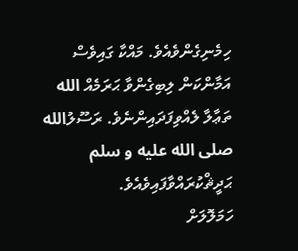ހިމެނިގެންވެއެވެ. މައްކާ ގައިވެސް އަމާންކަން ލިބިގެންވާ ޙަރަމެއް الله ތަޢާލާ ލެއްވިފަދައިންނެވެ. ރަސޫލުالله صلى الله عليه و سلم ޙަދީޘްކުރައްވާފައިވެއެވެ.
ހަމަލޮލަށް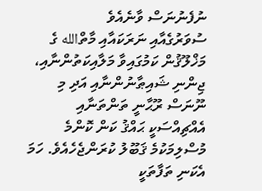ނުފެނުނަސް ވާނެއެވެ
ސުވަރުގެއާއި ނަރަކައާއި މާތްالله ގެ މަޚްލޫޤުން ކަމުގައިވާ މަލާއިކަތުންނާއި، ޖިންނި ޝައިޠާނުންނާއި އަދި މި ނޫނަސް ރޫޙާނީ ތަންތަނާއި އެއްޗިއްސަކީ ޙައްޤު ކަން ކޮންމެ މުސްލިމަކުމެ ޤަބޫލު ކުރަންޖެހެއެވެ. ހަމަ އެކަނި ތަފާތަކީ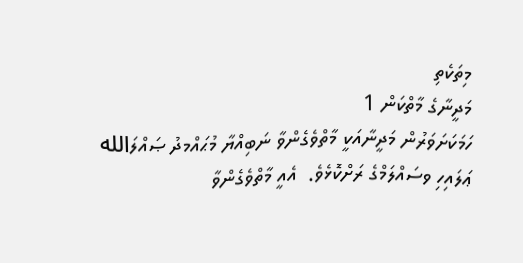މިތަކެތި
މަދީނާގެ މާތްކަން 1
ހަމަކަށަވަރުން މަދީނާއަކީ މާތްވެގެންވާ ނަބިއްޔާ މުޙައްމދު ޞައްލަالله ޢަލައިހި ވސައްލަމްގެ ރަށްކޮޅެވެ.  އެއީ މާތްވެގެންވާ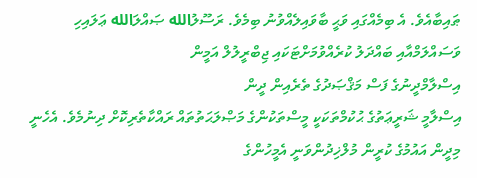ޠައިބާއެވެ. އެ ބިމެއްގައި ވަޙީ ބާވައިލެއްވުނު ބިމެވެ. ރަސޫލުالله ޞައްލަالله ޢަލައިހި ވަސައްލަމްއާއި ބައްދަލު ކުރެއްވުމަށްޓަކައި ޖިބްރީލުލް އަމީން
އިސްލާމްދީނުގެ ފަސް މަޤްޞަދުގެ ތެރެއިން ދީން
އިސްލާމީ ޝަރީޢަތުގެ ޙުކުމްތަކަކީ މީސްތަކުންގެ މަޞްލަޙަތުތައް ރައްކާތެރިކޮށް ދިނުމެވެ. އެހެނީ މިދީން އައުމުގެ ކުރީން މުލްޚިދުންވަނީ އެމީހުންގެ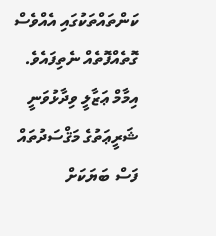ކަންތައްތަކުގައި އެއްވެސް ގޮތެއްފޮތެއް ނެތިފައެވެ. އިމާމް ޢަޒާލީ ވިދާޅުވަނީ ޝަރީޢަތުގެ މަޤްސަދުތައް ފަސް ބަޔަކަށް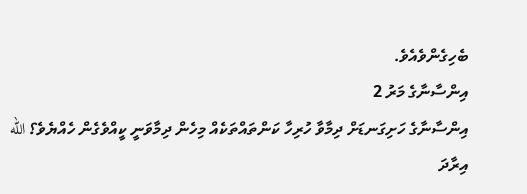ބެހިގެންވެއެވެ.
އިންސާނާގެ މަރު 2
އިންސާނާގެ ހަށިގަނޑަށް ދިމާވާ ހުރިހާ ކަންތައްތަކެއް މިހެން ދިމާވަނީ ކީއްވެގެން ހެއްޔެވެ؟ الله އިރާދަ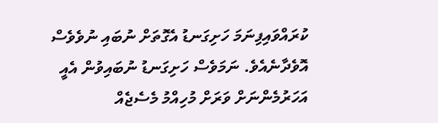ކުރައްވައިފިނަމަ ހަށިގަނޑު އެގޮތަށް ނުބައި ނުވެވެސް އޮވެދާނެއެވެ. ނަމަވެސް ހަށިގަނޑު ނުބައިވުން އެއީ އަހަރުމެންނަށް ވަރަށް މުހިއްމު މެސެޖެއް